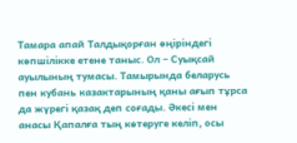Тамара апай Талдықорған өңіріндегі көпшілікке етене таныс. Ол – Суықсай ауылының тумасы. Тамырында беларусь пен кубань казактарының қаны ағып тұрса да жүрегі қазақ деп соғады. Әкесі мен анасы Қапалға тың көтеруге келіп, осы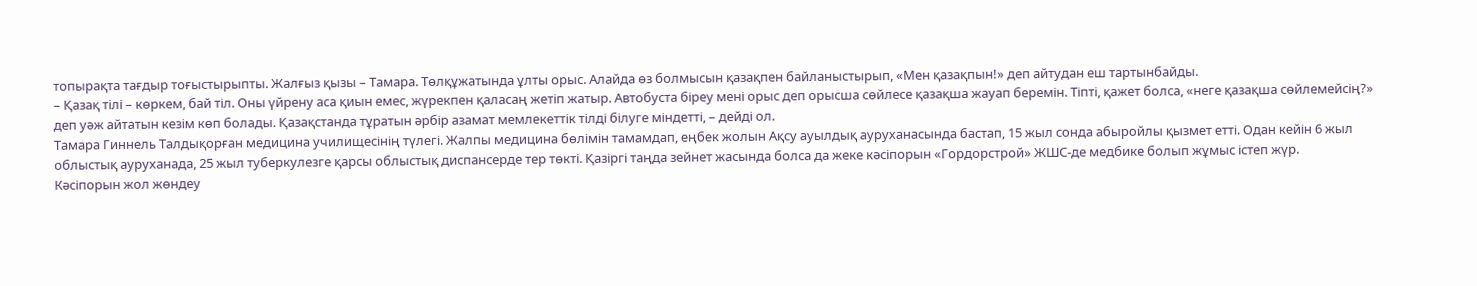топырақта тағдыр тоғыстырыпты. Жалғыз қызы – Тамара. Төлқұжатында ұлты орыс. Алайда өз болмысын қазақпен байланыстырып, «Мен қазақпын!» деп айтудан еш тартынбайды.
– Қазақ тілі – көркем, бай тіл. Оны үйрену аса қиын емес, жүрекпен қаласаң жетіп жатыр. Автобуста біреу мені орыс деп орысша сөйлесе қазақша жауап беремін. Тіпті, қажет болса, «неге қазақша сөйлемейсің?» деп уәж айтатын кезім көп болады. Қазақстанда тұратын әрбір азамат мемлекеттік тілді білуге міндетті, – дейді ол.
Тамара Гиннель Талдықорған медицина училищесінің түлегі. Жалпы медицина бөлімін тамамдап, еңбек жолын Ақсу ауылдық ауруханасында бастап, 15 жыл сонда абыройлы қызмет етті. Одан кейін 6 жыл облыстық ауруханада, 25 жыл туберкулезге қарсы облыстық диспансерде тер төкті. Қазіргі таңда зейнет жасында болса да жеке кәсіпорын «Гордорстрой» ЖШС-де медбике болып жұмыс істеп жүр.
Кәсіпорын жол жөндеу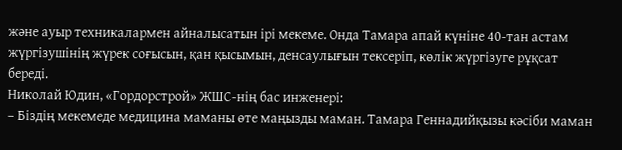және ауыр техникалармен айналысатын ірі мекеме. Онда Тамара апай күніне 40-тан астам жүргізушінің жүрек соғысын, қан қысымын, денсаулығын тексеріп, көлік жүргізуге рұқсат береді.
Николай Юдин, «Гордорстрой» ЖШС-нің бас инженері:
– Біздің мекемеде медицина маманы өте маңызды маман. Тамара Геннадийқызы кәсіби маман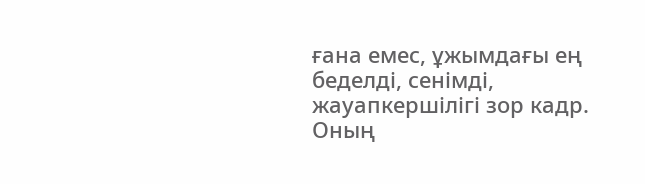ғана емес, ұжымдағы ең беделді, сенімді, жауапкершілігі зор кадр. Оның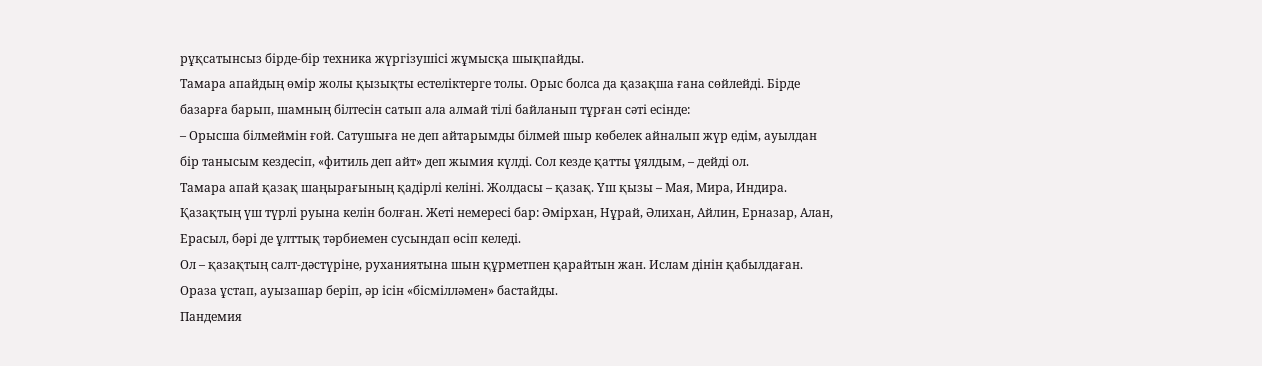рұқсатынсыз бірде-бір техника жүргізушісі жұмысқа шықпайды.
Тамара апайдың өмір жолы қызықты естеліктерге толы. Орыс болса да қазақша ғана сөйлейді. Бірде базарға барып, шамның білтесін сатып ала алмай тілі байланып тұрған сәті есінде:
– Орысша білмеймін ғой. Сатушыға не деп айтарымды білмей шыр көбелек айналып жүр едім, ауылдан бір танысым кездесіп, «фитиль деп айт» деп жымия күлді. Сол кезде қатты ұялдым, – дейді ол.
Тамара апай қазақ шаңырағының қадірлі келіні. Жолдасы – қазақ. Үш қызы – Мая, Мира, Индира. Қазақтың үш түрлі руына келін болған. Жеті немересі бар: Әмірхан, Нұрай, Әлихан, Айлин, Ерназар, Алан, Ерасыл, бәрі де ұлттық тәрбиемен сусындап өсіп келеді.
Ол – қазақтың салт-дәстүріне, руханиятына шын құрметпен қарайтын жан. Ислам дінін қабылдаған. Ораза ұстап, ауызашар беріп, әр ісін «бісмілләмен» бастайды.
Пандемия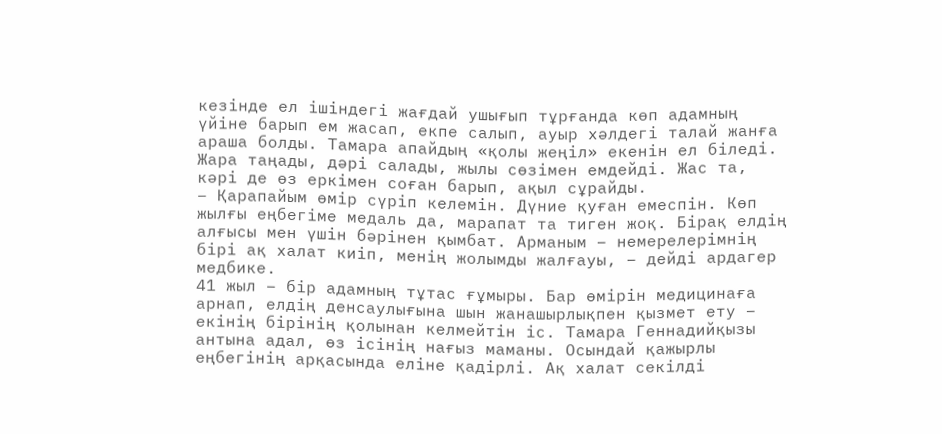кезінде ел ішіндегі жағдай ушығып тұрғанда көп адамның үйіне барып ем жасап, екпе салып, ауыр хәлдегі талай жанға араша болды. Тамара апайдың «қолы жеңіл» екенін ел біледі. Жара таңады, дәрі салады, жылы сөзімен емдейді. Жас та, кәрі де өз еркімен соған барып, ақыл сұрайды.
– Қарапайым өмір сүріп келемін. Дүние қуған емеспін. Көп жылғы еңбегіме медаль да, марапат та тиген жоқ. Бірақ елдің алғысы мен үшін бәрінен қымбат. Арманым – немерелерімнің бірі ақ халат киіп, менің жолымды жалғауы, – дейді ардагер медбике.
41 жыл – бір адамның тұтас ғұмыры. Бар өмірін медицинаға арнап, елдің денсаулығына шын жанашырлықпен қызмет ету – екінің бірінің қолынан келмейтін іс. Тамара Геннадийқызы антына адал, өз ісінің нағыз маманы. Осындай қажырлы еңбегінің арқасында еліне қадірлі. Ақ халат секілді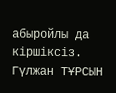абыройлы да кіршіксіз.
Гүлжан ТҰРСЫН